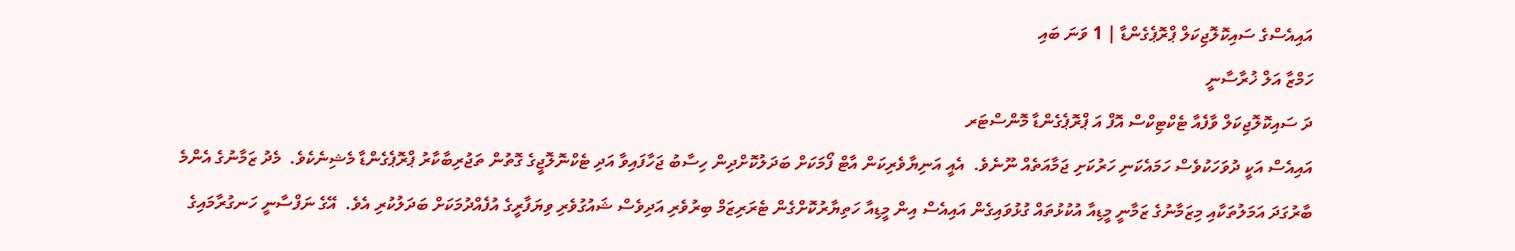އައިއެސްގެ ސައިކޮލޮޖިކަލް ޕްރޮޕެގެންޑާ | 1 ވަނަ ބައި
ހަމްޒާ އަލް ޚުރާސާނީ
ދަ ސައިކޮލޮޖިކަލް ވާފެއާ ޓެކްޓިކްސް އޮފް އަ ޕްރޮޕެގެންޑާ މޮންސްޓަރ
އައިއެސް އަކީ ދުވަހަކުވެސް ހަމައެކަނި ހަރުކަށި ޖަމާއަތެއް ނޫނެވެ.  އެއީ އަނިޔާވެރިކަން އާޓް ފޯމަކަށް ބަދަލުކޮށްދިން ހިސާބު ޖަހާފައިވާ އަދި ޓެކްނޮލޮޖީގެ ގޮތުން ތަޖުރިބާކާރު ޕްރޮޕެގެންޑާ މެޝިނެކެވެ.  މެދު ޒަމާނުގެ އެންމެ ބާރުގަދަ އަމަލުތަކާއި މިޒަމާނުގެ ޒަމާނީ މީޑިއާ އުކުޅުތައް ގުޅުވައިގެން އައިއެސް އިން މީޑިއާ ހަތިޔާރުކޮށްގެން ޓެރަރިޒަމް ބިރުވެރި އަދިވެސް ޝައުގުވެރި ވިޔަފާރީގެ އުފެއްދުމަކަށް ބަދަލުކުރި އެވެ.  އޭގެ ނަފްސާނީ ހަނގުރާމައިގެ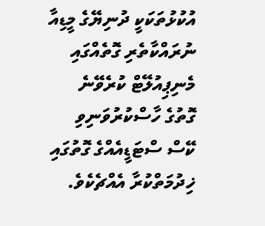އުކުޅުތަކަކީ ދުނިޔޭގެ މީޑިއާ ނުރައްކާތެރި ގޮތެއްގައި މެނިޕިއުލޭޓް ކުރެވޭނެ ގޮތުގެ ހާސްކުރުވަނިވި ކޭސް ސްޓަޑީއެއްގެ ގޮތުގައި ޚިދުމަތްކުރާ އެއްޗެކެވެ.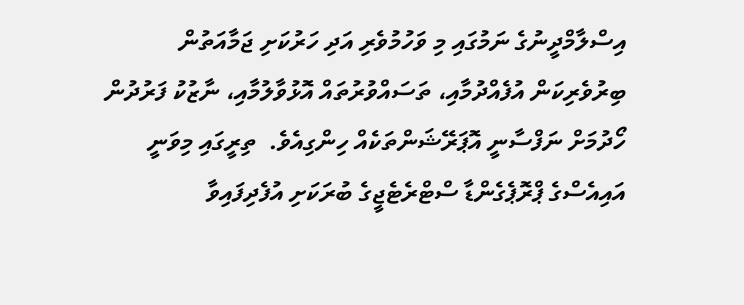އިސްލާމްދީނުގެ ނަމުގައި މި ވަހުމުވެރި އަދި ހަރުކަށި ޖަމާއަތުން ބިރުވެރިކަން އުފެއްދުމާއި، ތަސައްވުރުތައް އޮޅުވާލުމާއި، ނާޒުކު ފަރުދުން ހޯދުމަށް ނަފްސާނީ އޮޕަރޭޝަންތަކެއް ހިންގިއެވެ.  ތިރީގައި މިވަނީ އައިއެސްގެ ޕްރޮޕެގެންޑާ ސްޓްރެޓެޖީގެ ބުރަކަށި އުފެދިފައިވާ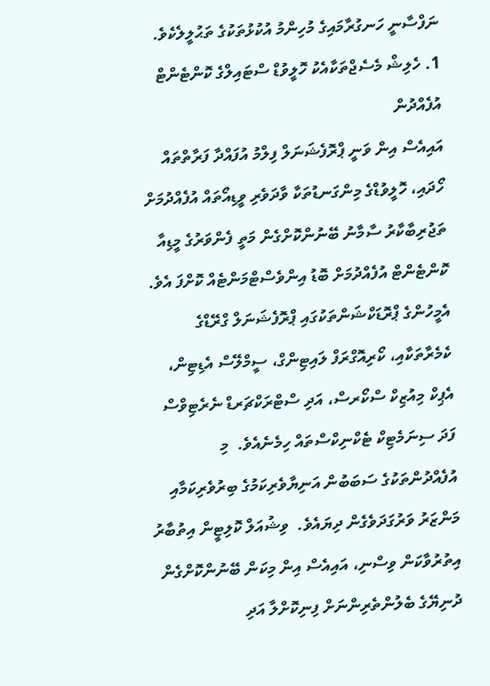ނަފްސާނީ ހަނގުރާމައިގެ މުހިންމު އުކުޅުތަކުގެ ތަޙުލީލެކެވެ.
1. ހެލިޝް މެސެޖްތަކާއެކު ހޮލީވުޑް ސްޓައިލްގެ ކޮންޓެންޓް އުފެއްދުން
އައިއެސް އިން ވަނީ ޕްރޮފެޝަނަލް ފިލްމު އުފައްދާ ފަރާތްތައް ހޯދައި، ހޮލީވުޑްގެ މިންގަނޑުތަކާ ވާދަވެރި ވީޑިއޯތައް އުފެއްދުމަށް ތަޖުރިބާކާރު ސާމާނު ބޭނުންކޮށްގެން މަތީ ފެންވަރުގެ މީޑިއާ ކޮންޓެންޓް އުފެއްދުމަށް ބޮޑު އިންވެސްޓްމަންޓެއް ކޮށްފަ އެވެ.  އެމީހުންގެ ޕްރޮޑަކްޝަންތަކުގައި ޕްރޮފެޝަނަލް ގްރޭޑްގެ ކެމެރާތަކާއި، ކޯރިއޮގްރަފް ލައިޓިންގް، ސީމްލޭސް އެޑިޓިން، އެޕިކް މިއުޒިކް ސްކޯރސް، އަދި ސްޓްރަކްޗަރޑް ނެރެޓިވްސް ފަދަ ސިނަމެޓިކް ޓެކްނިކްސްތައް ހިމެނެއެވެ.  މި އުފެއްދުންތަކުގެ ސަބަބުން އަނިޔާވެރިކަމުގެ ބިރުވެރިކަމާއި މަންޒަރު ވަރުގަދަވެގެން ދިޔައެވެ.  ވިޝުއަލް ކޮލިޓީން އިތުބާރު އިތުރުވާކަން ވިސްނި، އައިއެސް އިން މިކަން ބޭނުންކޮށްގެން ދުނިޔޭގެ ބެލުންތެރިންނަށް ފިނިކޮށްލާ އަދި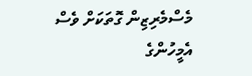މެސްމެރިޒިން ގޮތަކަށް ވެސް އެމީހުންގެ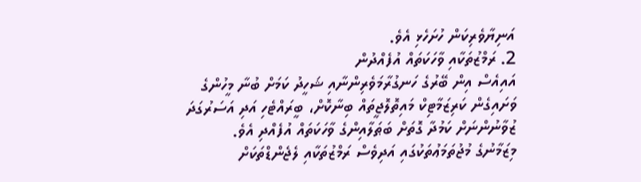އަނިޔާވެރިކަން ހުށަހެޅި އެވެ.
2. ރަމްޒުތަކާއި ވާހަކަތައް އުފެއްދުން
އައިއެސް އިން ބޭރުގެ ހަނގުރާމަވެރިންނާއި ޝަހީދު ކަމަށް ބުނާ މީހުންގެ ވަށައިގެން ކަރިޒަމާޓިކް މައިތޮލޮޖީތައް ބިނާކޮށް، ބީރައްޓެހި އަދި އަސަރުގަދަ ޒުވާނުންނަށް ކަމުދާ ގޮތަށް ބަޠަލާއިންގެ ވާހަކަތައް އުފެއްދި އެވެ.  މިޒަމާނުގެ މުޖުތަމަޢުތަކުގައި އަދިވެސް ރަމްޒުތަކާއި ލެޖެންޑްތަކަށް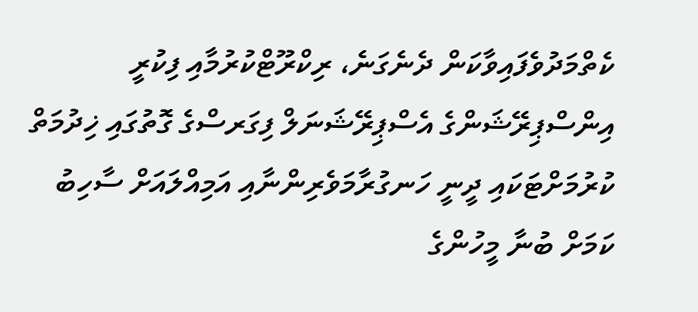ކެތްމަދުވެފައިވާކަން ދެނެގަނެ، ރިކްރޫޓްކުރުމާއި ފިކުރީ އިންސްޕިރޭޝަންގެ އެސްޕިރޭޝަނަލް ފިގަރސްގެ ގޮތުގައި ޚިދުމަތް ކުރުމަށްޓަކައި ދީނީ ހަނގުރާމަވެރިންނާއި އަމިއްލައަށް ސާހިބު ކަމަށް ބުނާ މީހުންގެ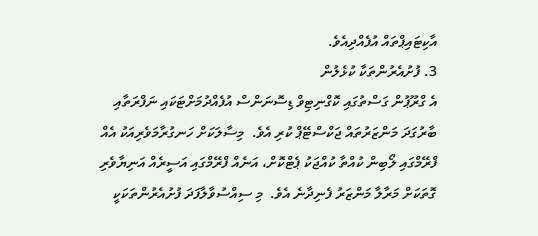އާކިޓައިޕްތައް އުފެއްދިއެވެ.
3. ފުށުއެރުންތަކާ ކުޅެލުން
އެ ގްރޫޕުން ގަސްތުގައި ކޮގްނިޓިވް ޑިސޮނަންސް އުފެއްދުމަށްޓަކައި ނަފްރަތާއި ބާރުގަދަ މަންޒަރުތައް ޖަކްސްޓޭޕް ކުރި އެވެ.  މިސާލަކަށް ހަނގުރާމަވެރިއަކު އެއް ފްރޭމްގައި ލޯބިން ކުއްތާ ކުއްޖަކު ޕެޓްކޮށް، އަނެއް ފްރޭމްގައި އަސީރެއް އަނިޔާވެރި ގޮތަކަށް މަރާލާ މަންޒަރު ފެނިދާނެ އެވެ.  މި ސިއްސުވާލާފަދަ ފުށުއެރުންތަކަކީ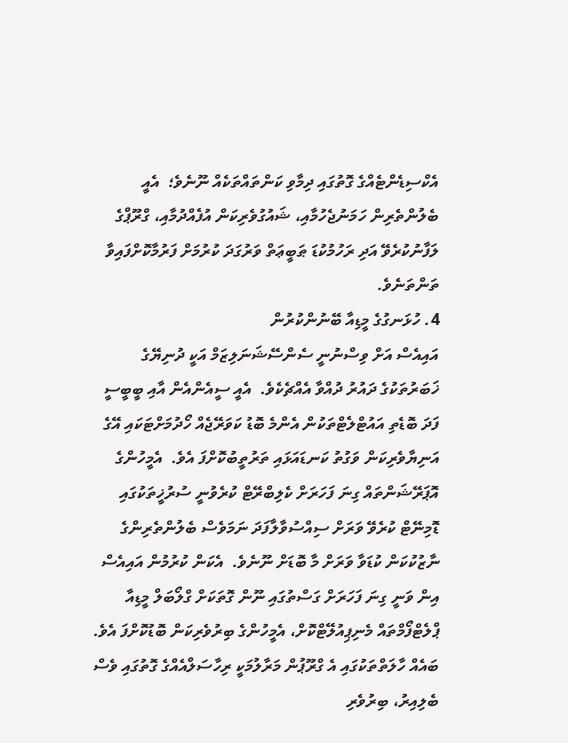އެކްސިޑެންޓެއްގެ ގޮތުގައި ދިމާވި ކަންތައްތަކެއް ނޫނެވެ؛  އެއީ ބެލުންތެރިން ހަމަނުޖެހުމާއި، ޝައުގުވެރިކަން އުފެއްދުމާއި، ގްރޫޕްގެ ލަފާނުކުރެވޭ އަދި ރަހުމުކުޑަ ޠަބީޢަތް ވަރުގަދަ ކުރުމަށް ފަރުމާކޮށްފައިވާ ތަންތަނެވެ.
4. ހުޅަނގުގެ މީޑިއާ ބޭނުންކުރުން
އައިއެސް އަށް ވިސްނުނީ ސެންސޭޝަނަލިޒަމް އަކީ ދުނިޔޭގެ ޚަބަރުތަކުގެ ދައުރު ދުއްވާ އެއްޗެކެވެ.  އެއީ ސީއެންއެން އާއި ބީބީސީ ފަދަ ބޮޑެތި އައުޓްލެޓްތަކުން އެންމެ ބޮޑު ކަވަރޭޖެއް ހޯދުމަށްޓަކައި އޭގެ އަނިޔާވެރިކަން ވަގުތު ކަނޑައަޅައި ތަރުތީބުކޮށްފަ އެވެ.  އެމީހުންގެ އޮޕަރޭޝަންތައް ގިނަ ފަހަރަށް ކެލިބްރޭޓް ކުރެވުނީ ސުރުޚީތަކުގައި ޑޮމިނޭޓް ކުރެވޭ ވަރަށް ސިއްސުވާލާފަދަ ނަމަވެސް ބެލުންތެރިންގެ ނާޒުކުކަން ކުޑަވާ ވަރަށް މާ ބޮޑަށް ނޫނެވެ.  އެކަން ކުރުމުން އައިއެސް އިން ވަނީ ގިނަ ފަހަރަށް ގަސްތުގައި ނޫން ގޮތަކަށް ގްލޯބަލް މީޑިއާ ޕްލެޓްފޯމްތައް މެނިޕިއުލޭޓްކޮށް، އެމީހުންގެ ބިރުވެރިކަން ބޮޑުކޮށްފަ އެވެ.  ބައެއް ހާލަތްތަކުގައި އެ ގްރޫޕުން މަރާލުމަކީ ރިހާސަލްއެއްގެ ގޮތުގައި ވެސް ބެލިއިރު، ބިރުވެރި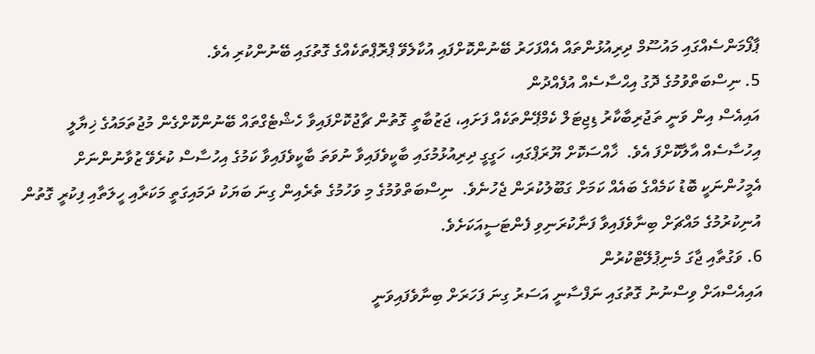ޕާފޯމަންސެއްގައި މައުސޫމް ދިރިއުޅުންތައް އެއްފަހަރު ބޭނުންކޮށްފައި އުކާލެވޭ ޕްރޮޕްތަކެއްގެ ގޮތުގައި ބޭނުންކުރި އެވެ.
5. ނިސްބަތްވުމުގެ ދޮގު އިޙްސާސެއް އުފެއްދުން
އައިއެސް އިން ވަނީ ތަޖުރިބާކާރު ޑިޖިޓަލް ކެމްޕޭންތަކެއް ފަށައި، ޖަޒުބާތީ ގޮތުން ޗާޖުކޮށްފައިވާ ހެޝްޓެގްތައް ބޭނުންކޮށްގެން މުޖުތަމައުގެ ޚިޔާލީ އިހުސާސެއް އާލާކޮށްފަ އެވެ.  ޚާއްސަކޮށް ޔޫރަޕްގައި، ހަގީގީ ދިރިއުޅުމުގައި ބާކީވެފައިވާ ނުވަތަ ބާކީވެފައިވާ ކަމުގެ އިހުސާސް ކުރެވޭ ޒުވާނުންނަށް އެމީހުންނަކީ ބޮޑު ކަމެއްގެ ބައެއް ކަމަށް ގަބޫލުކުރަން ޖެހުނެވެ.  ނިސްބަތްވުމުގެ މި ވަހުމުގެ ތެރެއިން ގިނަ ބަޔަކު ދަމައިގަތީ މަކަރާއި ހީލަތާއި ފިކުރީ ގޮތުން އުނިކުރުމުގެ މައްޗަށް ބިނާވެފައިވާ ފަނާކުރަނިވި ފެންޓަސީއަކަށެވެ.
6. ވަގުތާއި ޖާގަ މެނިޕުލޭޓްކުރުން
އައިއެސްއަށް ވިސްނުނު ގޮތުގައި ނަފްސާނީ އަސަރު ގިނަ ފަހަރަށް ބިނާވެފައިވަނީ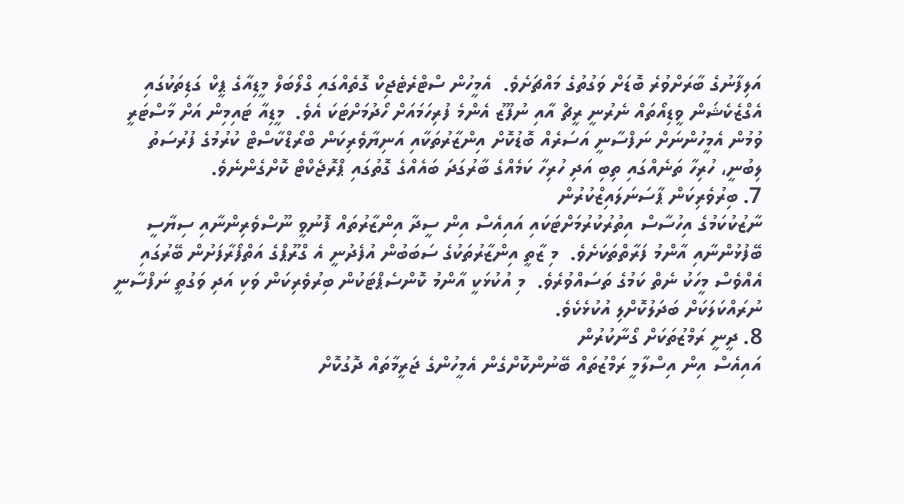އަލިފާނުގެ ބާރަށްވުރެ ބޮޑަށް ވަގުތުގެ މައްޗަށެވެ.  އެމީހުން ސްޓްރެޓެޖިކް ގޮތެއްގައި ގްލޯބަލް މީޑިއާގެ ޕީކް ގަޑިތަކުގައި އެގްޒެކެޝަން ވީޑިއޯތައް ނެރުނީ ރީޗް އާއި ނުފޫޒު އެންމެ ފުރިހަމައަށް ހޯދުމަށްޓަކަ އެވެ.  މީޑިއާ ޓައިމިން އަށް މާސްޓަރީ ވުމުން އެމީހުންނަށް ނަފްސާނީ އަސަރެއް ބޮޑުކޮށް އިންޒާރުތަކާއި އަނިޔާވެރިކަން ބްރޯޑްކާސްޓް ކުރުމުގެ ފުރުސަތު ލިބުނީ، ހުރިހާ ތަނެއްގައި ތިބި އަދި ހުރިހާ ކަމެއްގެ ބާރުގަދަ ބައެއްގެ ގޮތުގައި ޕްރޮޖެކްޓް ކޮށްގެންނެވެ.
7. ބިރުވެރިކަން ޕާސަނަލައިޒްކުރުން
ނާޒުކުކަމުގެ އިހުސާސް އިތުރުކުރުމަށްޓަކައި އައިއެސް އިން ސީދާ އިންޒާރުތައް ފޮނުވީ ނޫސްވެރިންނާއި ސިޔާސީ ބޭފުޅުންނާއި އާންމު ފަރާތްތަކަށެވެ.  މި ޒާތީ އިންޒާރުތަކުގެ ސަބަބުން އުފެދުނީ އެ ގްރޫޕްގެ އަތްފޯރާފަށުން ބޭރުގައި އެއްވެސް މީހަކު ނެތް ކަމުގެ ތަސައްވުރެވެ.  މި އުކުޅަކީ އާންމު ކޮންސެޕްޓަކުން ބިރުވެރިކަން ވަކި އަދި ވަގުތީ ނަފްސާނީ ނުރައްކަލަކަށް ބަދަލުކޮށްލި އުކުޅެކެވެ.
8. ދީނީ ރަމްޒުތަކަށް ގޯނާކުރުން
އައިއެސް އިން އިސްލާމީ ރަމްޒުތައް ބޭނުންކޮށްގެން އެމީހުންގެ ޖަރީމާތައް ދޮގުކޮށް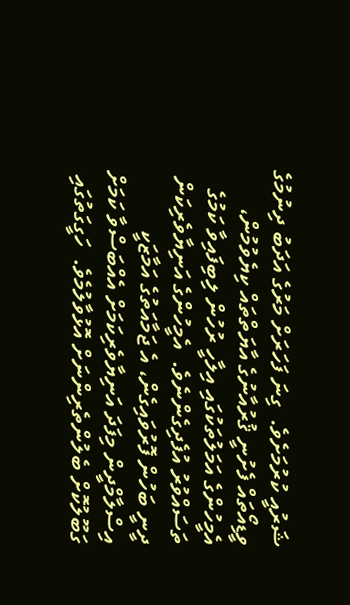ޝަރުއީ ކުރުމަށެވެ.  ގިނަ ފަހަރަށް މަރުގެ އަދަބު ދިނުމުގެ ވީޑިއޯތައް ފެށުނީ ޤުރުއާނުގެ އާޔަތްތައް ކިޔެވުމުން، އެމީހުންގެ އަމަލުތަކުގައި އިލާހީ ރުހުން ލިބިފައިވާ ކަމުގެ ތަސައްވުރު އުފެދިގެންނެވެ.  އެމީހުންގެ އަނިޔާވެރިކަން ދީނީ ބަހުން ފޮރުވައިގެން، އެ ޖަމާއަތުގެ އަމާޒަކީ އިސްލާމްދީން މިފަދަ އަނިޔާވެރިކަމަށް އެއްބަސްވާ ކަމަށް ގަބޫލުކޮށް ބެލުންތެރިންނަށް އޮޅުވާލުމެވެ.  ހަގީގަތުގައި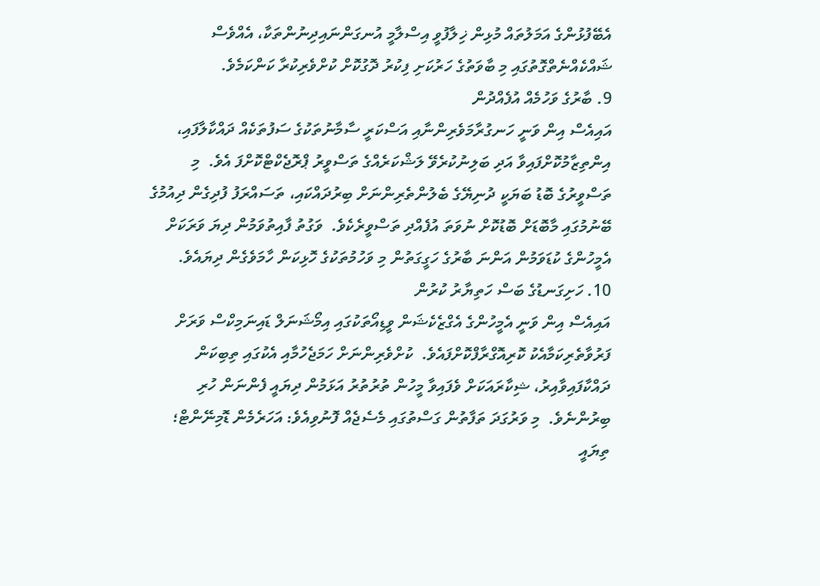އެބޭފުޅުންގެ އަމަލުތައް މުޅިން ޚިލާފުވީ އިސްލާމީ އުނގަންނައިދިނުންތަކާ، އެއްވެސް ޝައްކެއްނެތްގޮތުގައި މި ބާވަތުގެ ހަރުކަށި ފިކުރު ދޮގުކޮށް ކުށްވެރިކުރާ ކަންކަމެވެ.
9. ބާރުގެ ވަހުމެއް އުފެއްދުން
އައިއެސް އިން ވަނީ ހަނގުރާމަވެރިންނާއި އަސްކަރީ ސާމާނުތަކުގެ ސަފުތަކެއް ދައްކާލާފައި، އިންތިޒާމުކޮށްފައިވާ އަދި ބަލިނުކުރެވޭ ލަޝްކަރެއްގެ ތަސްވީރު ޕްރޮޖެކްޓްކޮށްފަ އެވެ.  މި ތަސްވީރުގެ ބޮޑު ބަޔަކީ ދުނިޔޭގެ ބެލުންތެރިންނަށް ބިރުދައްކައި، ތަސައްރަފު ފުދިގެން ދިއުމުގެ ބޭނުމުގައި މާބޮޑަށް ބޮޑުކޮށް ނުވަތަ އުފެއްދި ތަސްވީރެކެވެ.  ވަގުތު ފާއިތުވަމުން ދިޔަ ވަރަކަށް އެމީހުންގެ ކުޑަވަމުން އަންނަ ބާރުގެ ހަގީގަތުން މި ވަހުމުތަކުގެ ހޮޅިކަން ހާމަވެގެން ދިޔައެވެ.
10. ހަށިގަނޑުގެ ބަސް ހަތިޔާރު ކުރުން
އައިއެސް އިން ވަނީ އެމީހުންގެ އެގްޒެކެޝަން ވީޑިއޯތަކުގައި އިމޯޝަނަލް ޑައިނަމިކްސް ވަރަށް ފަރުވާތެރިކަމާއެކު ކޮރިއޮގްރާފްކޮށްފައެވެ.  ކުށްވެރިންނަށް ހަމަޖެހުމާއި އެކުގައި ތިބިކަން ދައްކާފައިވާއިރު، ޝިކާރައަކަށް ވެފައިވާ މީހުން ތުރުތުރު އަޅަމުން ދިޔައީ ފެންނަން ހުރި ބިރުންނެވެ.  މި ވަރުގަދަ ތަފާތުން ގަސްތުގައި މެސެޖެއް ފޮނުވިއެވެ: އަހަރެމެން ޑޮމިނޭންޓް؛  ތިޔައީ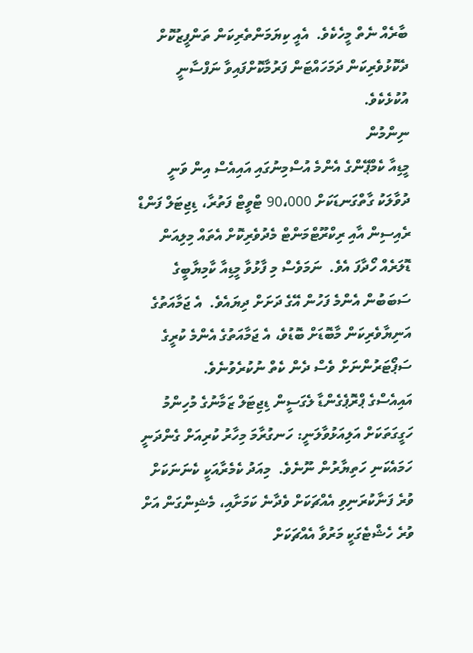ބާރެއް ނެތް މީހެކެވެ.  އެއީ ކިޔަމަންތެރިކަން ތަންފީޒުކޮށް ދެކޮޅުވެރިކަން ދަމަހައްޓަން ފަރުމާކޮށްފައިވާ ނަފްސާނީ އުކުޅެކެވެ.
ނިންމުން
މީޑިއާ ކެމްޕޭންގެ އެންމެ އުސްމިނުގައި އައިއެސް އިން ވަނީ ދުވާލަކު ގާތްގަނޑަކަށް 90،000 ޓްވީޓް ފަތުރާ، ޑިޖިޓަލް ފަންޑް ރެއިސިން އާއި ރިކްރޫޓްމަންޓް މެދުވެރިކޮށް އެތައް މިލިއަން ޑޮލަރެއް ހޯދާފަ އެވެ.  ނަމަވެސް މި ފާޅުވާ މީޑިއާ ކާމިޔާބީގެ ސަބަބުން އެންމެ ފަހުން އޭގެ ދަށަށް ދިޔައެވެ.  އެ ޖަމާއަތުގެ އަނިޔާވެރިކަން މާބޮޑަށް ބޮޑުވެ، އެ ޖަމާއަތުގެ އެންމެ ކުރީގެ ސަޕޯޓަރުންނަށް ވެސް ދެން ކެތް ނުކުރެވުނެވެ.
އައިއެސްގެ ޕްރޮޕެގެންޑާ ލެގަސީން ޑިޖިޓަލް ޒަމާނުގެ މުހިންމު ހަގީގަތަކަށް އަލިއަޅުވާލަނީ: ހަނގުރާމަ މިހާރު ކުރިއަށް ގެންދަނީ ހަމައެކަނި ހަތިޔާރުން ނޫނެވެ.  މިއަދު ކެމެރާއަކީ ކެނަނަކަށް ވުރެ ފަނާކުރަނިވި އެއްޗަކަށް ވެދާނެ ކަމަށާއި، މެޝިންގަން އަށް ވުރެ ހެޝްޓެގަކީ މަރުވާ އެއްޗަކަށް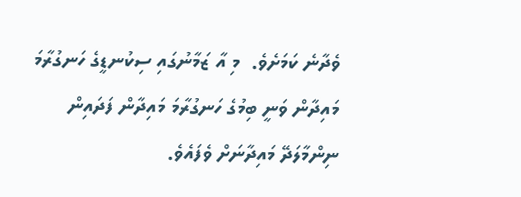ވެދާނެ ކަމަށެވެ.  މި އާ ޒަމާނުގައި ސިކުނޑީގެ ހަނގުރާމަ މައިދާން ވަނީ ބިމުގެ ހަނގުރާމަ މައިދާން ފަދައިން ނިންމާލަދޭ މައިދާނަށް ވެފައެވެ.